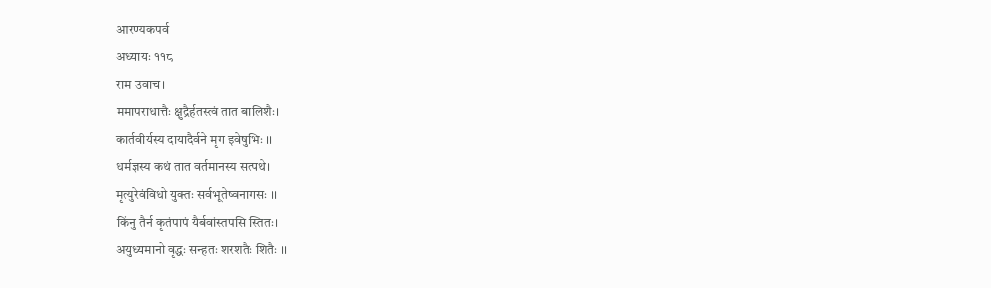आरण्यकपर्व
अध्यायः ११८
राम उवाच।
ममापराधात्तैः क्षुद्रैर्हतस्त्वं तात बालिशैः।
कार्तवीर्यस्य दायादैर्वने मृग इवेषुभिः ।।
धर्मज्ञस्य कथं तात वर्तमानस्य सत्पथे।
मृत्युरेवंविधो युक्तः सर्वभूतेष्वनागसः ।।
किंनु तैर्न कृतंपापं यैर्बवांस्तपसि स्तितः।
अयुध्यमानो वृद्धः सन्हतः शरशतैः शितैः ।।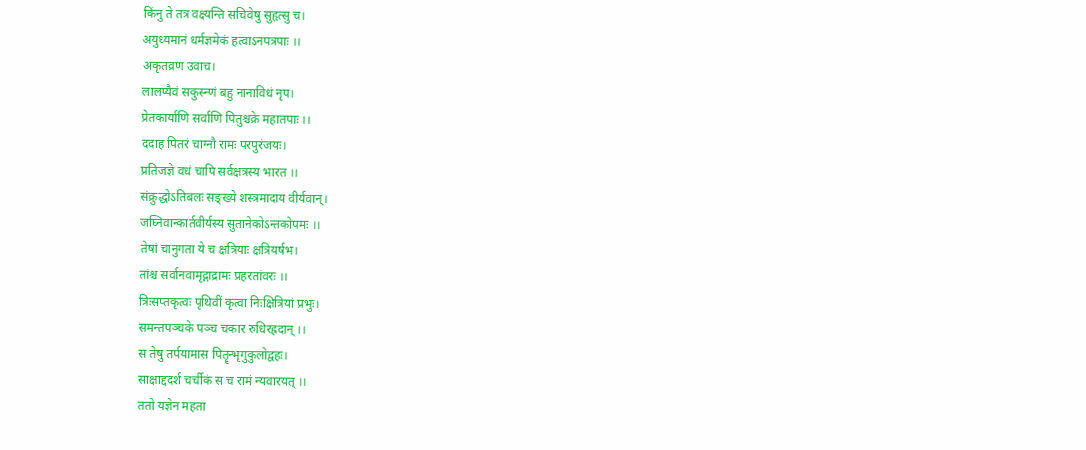किंनु ते तत्र वक्ष्यन्ति सचिवेषु सुहृत्सु च।
अयुध्यमानं धर्मज्ञमेकं हत्वाऽनपत्रपाः ।।
अकृतव्रण उवाच।
लालप्यैवं सकुस्न्णं बहु नानाविधं नृप।
प्रेतकार्याणि सर्वाणि पितुश्चक्रे महातपाः ।।
ददाह पितरं चाग्नौ रामः परपुरंजयः।
प्रतिजज्ञे वधं चापि सर्वक्षत्रस्य भारत ।।
संक्रुद्धोऽतिबलः सङ्ख्ये शस्त्रमादाय वीर्यवान्।
जघ्निवान्कार्तवीर्यस्य सुतानेकोऽन्तकोपमः ।।
तेषां चानुगता ये च क्षत्रियाः क्षत्रियर्षभ।
तांश्च सर्वानवामृद्गाद्रामः प्रहरतांवरः ।।
त्रिःसप्तकृत्वः पृथिवीं कृत्वा निःक्षित्रियां प्रभुः।
समन्तपञ्चके पञ्च चकार रुधिरह्रदान् ।।
स तेषु तर्पयामास पितॄन्भृगुकुलोद्वहः।
साक्षाद्ददर्श चर्चीकं स च रामं न्यवारयत् ।।
ततो यज्ञेन महता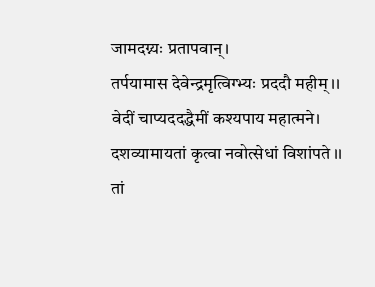जामदग्न्यः प्रतापवान्।
तर्पयामास देवेन्द्रमृत्विग्भ्यः प्रददौ महीम् ।।
वेदीं चाप्यददद्धैमीं कश्यपाय महात्मने।
दशव्यामायतां कृत्वा नवोत्सेधां विशांपते ।।
तां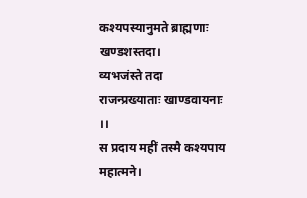कश्यपस्यानुमते ब्राह्मणाः खण्डशस्तदा।
व्यभजंस्ते तदा राजन्प्रख्याताः खाण्डवायनाः ।।
स प्रदाय महीं तस्मै कश्यपाय महात्मने।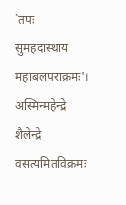`तपः सुमहदास्थाय महाबलपराक्रमः'।
अस्मिन्महेन्द्रे शैलेन्द्रे वसत्यमितविक्रमः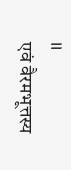।।
एवं वैरमभूत्तस्य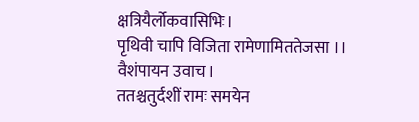क्षत्रियैर्लोकवासिभिः।
पृथिवी चापि विजिता रामेणामिततेजसा ।।
वैशंपायन उवाच।
ततश्चतुर्दशीं रामः समयेन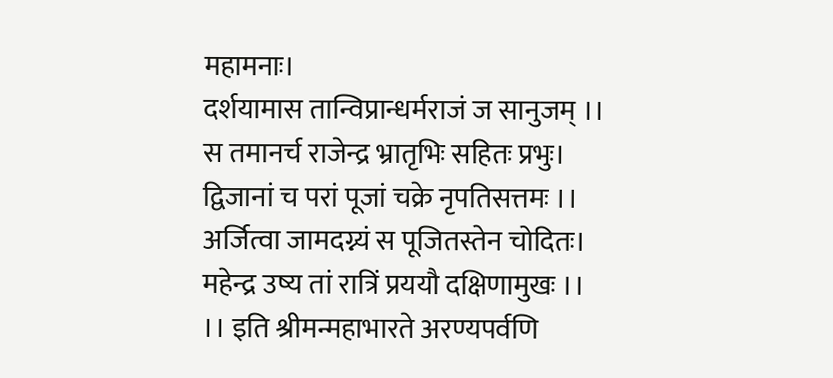महामनाः।
दर्शयामास तान्विप्रान्धर्मराजं ज सानुजम् ।।
स तमानर्च राजेन्द्र भ्रातृभिः सहितः प्रभुः।
द्विजानां च परां पूजां चक्रे नृपतिसत्तमः ।।
अर्जित्वा जामदग्न्यं स पूजितस्तेन चोदितः।
महेन्द्र उष्य तां रात्रिं प्रययौ दक्षिणामुखः ।।
।। इति श्रीमन्महाभारते अरण्यपर्वणि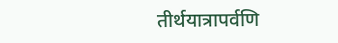तीर्थयात्रापर्वणि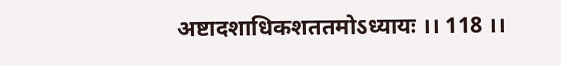अष्टादशाधिकशततमोऽध्यायः ।। 118 ।।